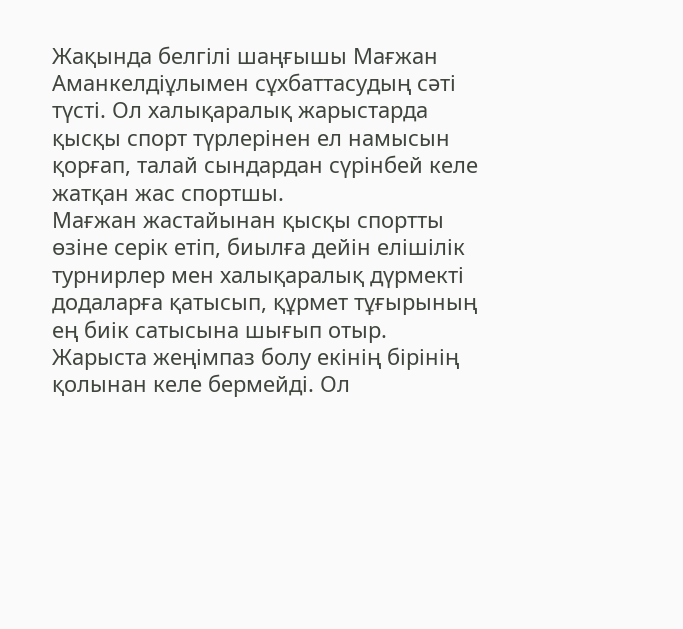Жақында белгілі шаңғышы Мағжан Аманкелдіұлымен сұхбаттасудың сәті түсті. Ол халықаралық жарыстарда қысқы спорт түрлерінен ел намысын қорғап, талай сындардан сүрінбей келе жатқан жас спортшы.
Мағжан жастайынан қысқы спортты өзіне серік етіп, биылға дейін елішілік турнирлер мен халықаралық дүрмекті додаларға қатысып, құрмет тұғырының ең биік сатысына шығып отыр. Жарыста жеңімпаз болу екінің бірінің қолынан келе бермейді. Ол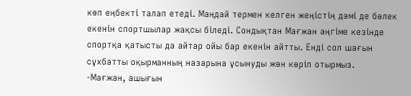көп еңбекті талап етеді. Маңдай термен келген жеңістің дәмі де бөлек екенін спортшылар жақсы біледі. Сондықтан Мағжан әңгіме кезінде спортқа қатысты да айтар ойы бар екенін айтты. Енді сол шағын сұхбатты оқырманның назарына ұсынуды жөн көріп отырмыз.
-Мағжан, ашығын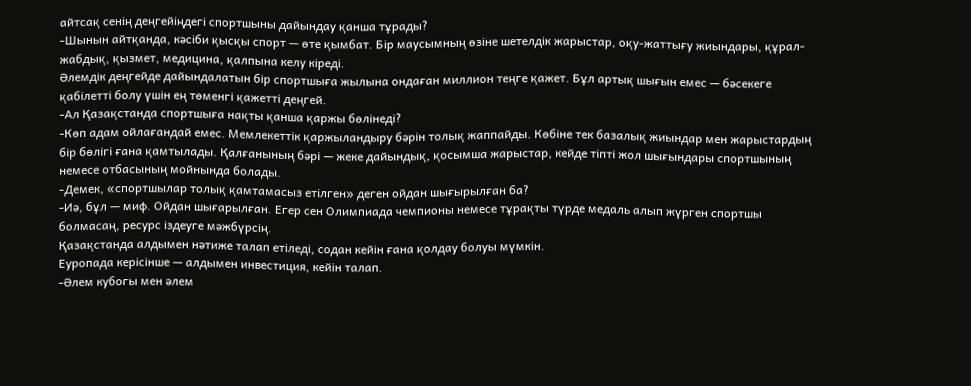айтсақ сенің деңгейіңдегі спортшыны дайындау қанша тұрады?
-Шынын айтқанда, кәсіби қысқы спорт — өте қымбат. Бір маусымның өзіне шетелдік жарыстар, оқу-жаттығу жиындары, құрал-жабдық, қызмет, медицина, қалпына келу кіреді.
Әлемдік деңгейде дайындалатын бір спортшыға жылына ондаған миллион теңге қажет. Бұл артық шығын емес — бәсекеге қабілетті болу үшін ең төменгі қажетті деңгей.
-Ал Қазақстанда спортшыға нақты қанша қаржы бөлінеді?
-Көп адам ойлағандай емес. Мемлекеттік қаржыландыру бәрін толық жаппайды. Көбіне тек базалық жиындар мен жарыстардың бір бөлігі ғана қамтылады. Қалғанының бәрі — жеке дайындық, қосымша жарыстар, кейде тіпті жол шығындары спортшының немесе отбасының мойнында болады.
-Демек, «спортшылар толық қамтамасыз етілген» деген ойдан шығырылған ба?
-Иә, бұл — миф. Ойдан шығарылған. Егер сен Олимпиада чемпионы немесе тұрақты түрде медаль алып жүрген спортшы болмасаң, ресурс іздеуге мәжбүрсің.
Қазақстанда алдымен нәтиже талап етіледі, содан кейін ғана қолдау болуы мүмкін.
Еуропада керісінше — алдымен инвестиция, кейін талап.
-Әлем кубогы мен әлем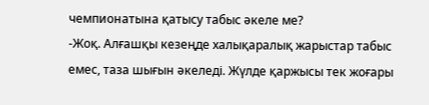чемпионатына қатысу табыс әкеле ме?
-Жоқ. Алғашқы кезеңде халықаралық жарыстар табыс емес, таза шығын әкеледі. Жүлде қаржысы тек жоғары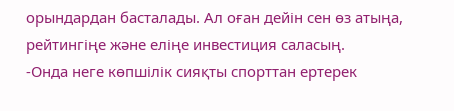орындардан басталады. Ал оған дейін сен өз атыңа, рейтингіңе және еліңе инвестиция саласың.
-Онда неге көпшілік сияқты спорттан ертерек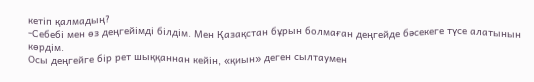кетіп қалмадың?
-Себебі мен өз деңгейімді білдім. Мен Қазақстан бұрын болмаған деңгейде бәсекеге түсе алатынын көрдім.
Осы деңгейге бір рет шыққаннан кейін, «қиын» деген сылтаумен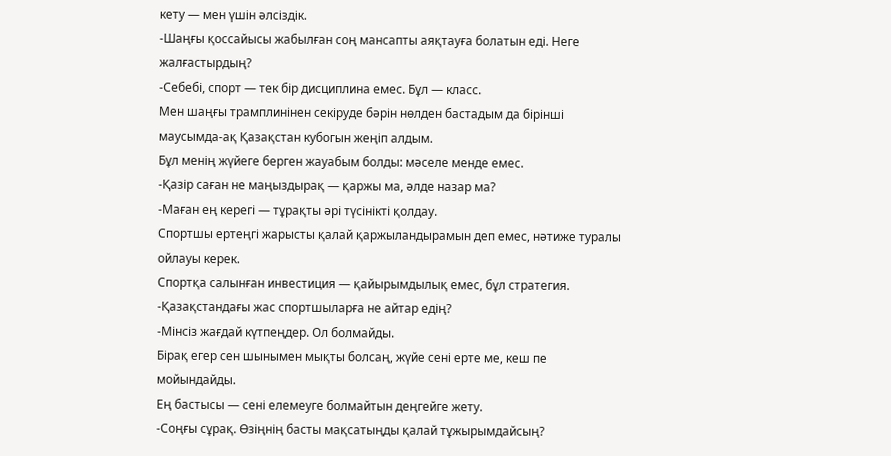кету — мен үшін әлсіздік.
-Шаңғы қоссайысы жабылған соң мансапты аяқтауға болатын еді. Неге жалғастырдың?
-Себебі, спорт — тек бір дисциплина емес. Бұл — класс.
Мен шаңғы трамплинінен секіруде бәрін нөлден бастадым да бірінші маусымда-ақ Қазақстан кубогын жеңіп алдым.
Бұл менің жүйеге берген жауабым болды: мәселе менде емес.
-Қазір саған не маңыздырақ — қаржы ма, әлде назар ма?
-Маған ең керегі — тұрақты әрі түсінікті қолдау.
Спортшы ертеңгі жарысты қалай қаржыландырамын деп емес, нәтиже туралы ойлауы керек.
Спортқа салынған инвестиция — қайырымдылық емес, бұл стратегия.
-Қазақстандағы жас спортшыларға не айтар едің?
-Мінсіз жағдай күтпеңдер. Ол болмайды.
Бірақ егер сен шынымен мықты болсаң, жүйе сені ерте ме, кеш пе мойындайды.
Ең бастысы — сені елемеуге болмайтын деңгейге жету.
-Соңғы сұрақ. Өзіңнің басты мақсатыңды қалай тұжырымдайсың?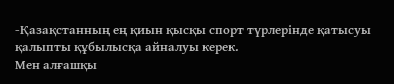-Қазақстанның ең қиын қысқы спорт түрлерінде қатысуы қалыпты құбылысқа айналуы керек.
Мен алғашқы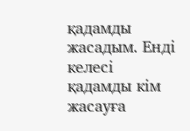қадамды жасадым. Енді келесі қадамды кім жасауға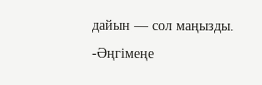дайын — сол маңызды.
-Әңгімеңе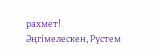рахмет!
Әңгімелескен, Рүстем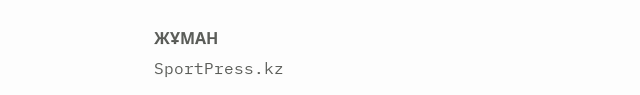ЖҰМАН
SportPress.kz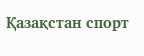Қазақстан спорт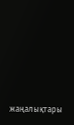жаңалықтары